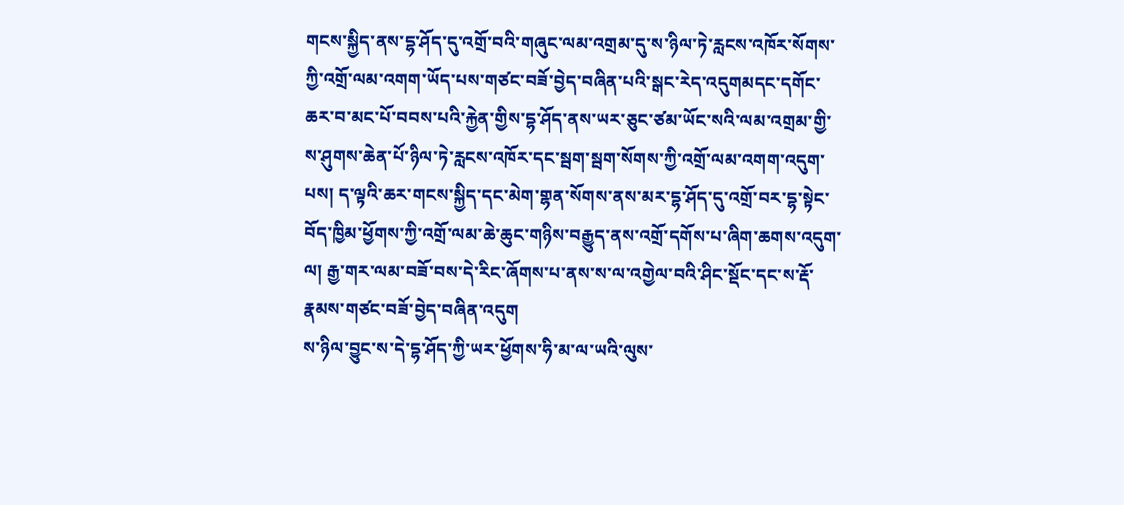གངས་སྐྱིད་ནས་དྷ་ཤོད་དུ་འགྲོ་བའི་གཞུང་ལམ་འགྲམ་དུ་ས་ཉིལ་ཏེ་རླངས་འཁོར་སོགས་ཀྱི་འགྲོ་ལམ་འགག་ཡོད་པས་གཙང་བཟོ་བྱེད་བཞིན་པའི་སྒང་རེད་འདུགམདང་དགོང་ཆར་བ་མང་པོ་བབས་པའི་རྐྱེན་གྱིས་དྷ་ཤོད་ནས་ཡར་ཅུང་ཙམ་ཡོང་སའི་ལམ་འགྲམ་གྱི་ས་ཤུགས་ཆེན་པོ་ཉིལ་ཏེ་རླངས་འཁོར་དང་སྦག་སྦག་སོགས་ཀྱི་འགྲོ་ལམ་འགག་འདུག་པས། ད་ལྟའི་ཆར་གངས་སྐྱིད་དང་མེག་གྷན་སོགས་ནས་མར་དྷ་ཤོད་དུ་འགྲོ་བར་དྷ་སྟེང་བོད་ཁྱིམ་ཕྱོགས་ཀྱི་འགྲོ་ལམ་ཆེ་ཆུང་གཉིས་བརྒྱུད་ནས་འགྲོ་དགོས་པ་ཞིག་ཆགས་འདུག་ལ། རྒྱ་གར་ལམ་བཟོ་བས་དེ་རིང་ཞོགས་པ་ནས་ས་ལ་འགྱེལ་བའི་ཤིང་སྡོང་དང་ས་རྡོ་རྣམས་གཙང་བཟོ་བྱེད་བཞིན་འདུག
ས་ཉིལ་བྱུང་ས་དེ་དྷ་ཤོད་ཀྱི་ཡར་ཕྱོགས་ཧི་མ་ལ་ཡའི་ལུས་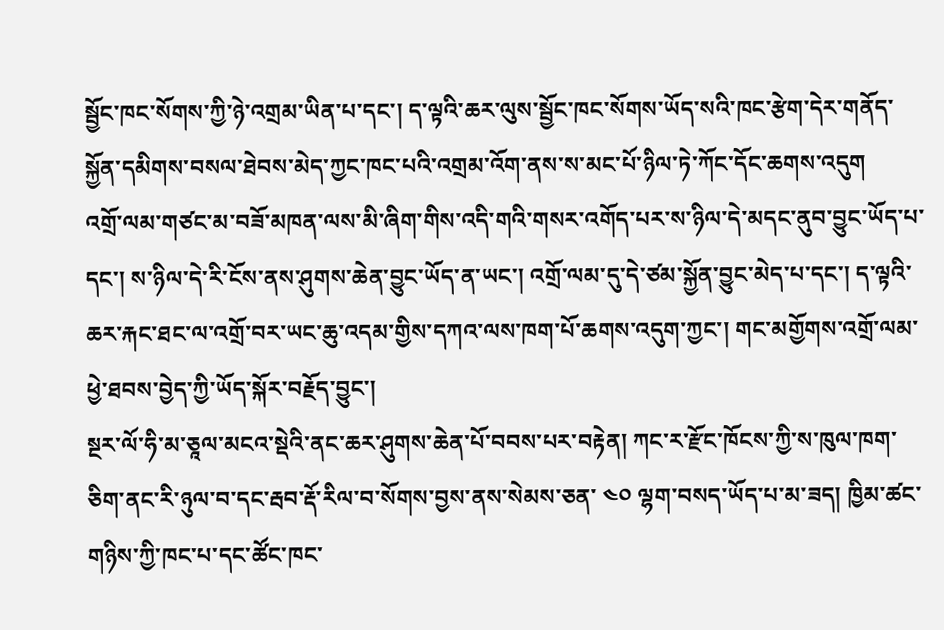སྦྱོང་ཁང་སོགས་ཀྱི་ཉེ་འགྲམ་ཡིན་པ་དང་། ད་ལྟའི་ཆར་ལུས་སྦྱོང་ཁང་སོགས་ཡོད་སའི་ཁང་རྩེག་དེར་གནོད་སྐྱོན་དམིགས་བསལ་ཐེབས་མེད་ཀྱང་ཁང་པའི་འགྲམ་འོག་ནས་ས་མང་པོ་ཉིལ་ཏེ་ཀོང་དོང་ཆགས་འདུག
འགྲོ་ལམ་གཙང་མ་བཟོ་མཁན་ལས་མི་ཞིག་གིས་འདི་གའི་གསར་འགོད་པར་ས་ཉིལ་དེ་མདང་ནུབ་བྱུང་ཡོད་པ་དང་། ས་ཉིལ་དེ་རི་ངོས་ནས་ཤུགས་ཆེན་བྱུང་ཡོད་ན་ཡང་། འགྲོ་ལམ་དུ་དེ་ཙམ་སྐྱོན་བྱུང་མེད་པ་དང་། ད་ལྟའི་ཆར་རྐང་ཐང་ལ་འགྲོ་བར་ཡང་ཆུ་འདམ་གྱིས་དཀའ་ལས་ཁག་པོ་ཆགས་འདུག་ཀྱང་། གང་མགྱོགས་འགྲོ་ལམ་ཕྱེ་ཐབས་བྱེད་ཀྱི་ཡོད་སྐོར་བརྗོད་བྱུང་།
སྔར་ལོ་ཧི་མ་ཅཱལ་མངའ་སྡེའི་ནང་ཆར་ཤུགས་ཆེན་པོ་བབས་པར་བརྟེན། ཀང་ར་རྫོང་ཁོངས་ཀྱི་ས་ཁུལ་ཁག་ཅིག་ནང་རི་ཉུལ་བ་དང་རྦབ་རྡོ་རིལ་བ་སོགས་བྱས་ནས་སེམས་ཅན་ ༤༠ ལྷག་བསད་ཡོད་པ་མ་ཟད། ཁྱིམ་ཚང་གཉིས་ཀྱི་ཁང་པ་དང་ཚོང་ཁང་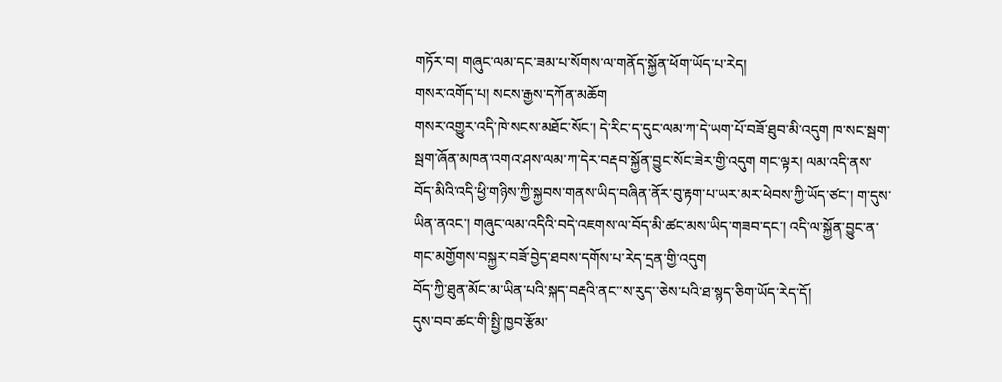གཏོར་བ། གཞུང་ལམ་དང་ཟམ་པ་སོགས་ལ་གནོད་སྐྱོན་ཕོག་ཡོད་པ་རེད།
གསར་འགོད་པ། སངས་རྒྱས་དཀོན་མཆོག
གསར་འགྱུར་འདི་ཁེ་སངས་མཐོང་སོང་། དེ་རིང་ད་དུང་ལམ་ཀ་དེ་ཡག་པོ་བཟོ་ཐུབ་མི་འདུག ཁ་སང་སྦག་སྦག་ཞོན་མཁན་འགའ་ཤས་ལམ་ཀ་དེར་བརྡབ་སྐྱོན་བྱུང་སོང་ཟེར་གྱི་འདུག གང་ལྟར། ལམ་འདི་ནས་བོད་མིའི་འདི་ཕྱི་གཉིས་ཀྱི་སྐྱབས་གནས་ཡིད་བཞིན་ནོར་བུ་རྟག་པ་ཡར་མར་ཕེབས་ཀྱི་ཡོད་ཙང་། ག་དུས་ཡིན་ནའང་། གཞུང་ལམ་འདིའི་བདེ་འཇགས་ལ་བོད་མི་ཚང་མས་ཡིད་གཟབ་དང་། འདི་ལ་སྐྱོན་བྱུང་ན་གང་མགྱོགས་བསྐྱར་བཟོ་བྱེད་ཐབས་དགོས་པ་རེད་དྲན་གྱི་འདུག
བོད་ཀྱི་ཐུན་མོང་མ་ཡིན་པའི་སྐད་བརྡའི་ནང་་ས་རུད་་ཅེས་པའི་ཐ་སྙད་ཅིག་ཡོད་རེད་དོ།
དུས་བབ་ཚང་གི་སྤྱི་ཁྱབ་རྩོམ་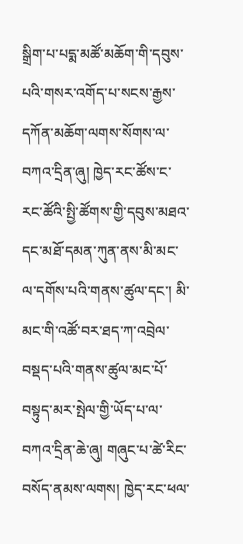སྒྲིག་པ་པདྨ་མཚོ་མཆོག་གི་དབུས་པའི་གསར་འགོད་པ་སངས་རྒྱས་དཀོན་མཆོག་ལགས་སོགས་ལ་བཀའ་དྲིན་ཞུ། ཁྱེད་རང་ཚོས་ང་རང་ཚོའི་སྤྱི་ཚོགས་གྱི་དབུས་མཐའ་དང་མཐོ་དམན་ཀུན་ནས་མི་མང་ལ་དགོས་པའི་གནས་ཚུལ་དང་། མི་མང་གི་འཚོ་བར་ཐད་ཀ་འབྲེལ་བསྡད་པའི་གནས་ཚུལ་མང་པོ་བསྟུད་མར་སྤེལ་གྱི་ཡོད་པ་ལ་བཀའ་དྲིན་ཆེ་ཞུ། གཞུང་པ་ཚེ་རིང་བསོད་ནམས་ལགས། ཁྱེད་རང་ཕལ་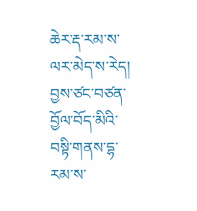ཆེར་རྡ་རམ་ས་ལར་མེད་ས་རེད། བྱས་ཙང་བཙན་བྱོལ་བོད་མིའི་བསྟི་གནས་དྷ་རམ་ས་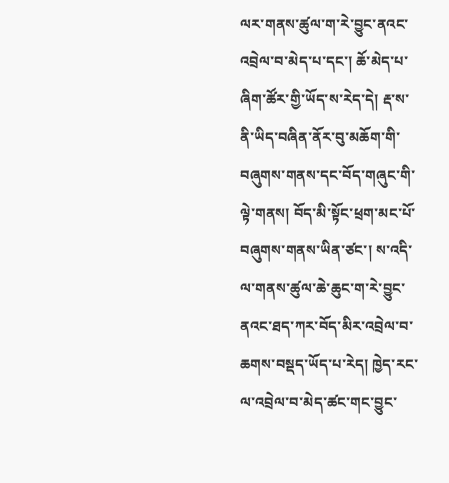ལར་གནས་ཚུལ་ག་རེ་བྱུང་ནའང་འབྲེལ་བ་མེད་པ་དང་། ཆོ་མེད་པ་ཞིག་ཚོར་གྱི་ཡོད་ས་རེད་དེ། རྡ་ས་ནི་ཡིད་བཞིན་ནོར་བུ་མཆོག་གི་བཞུགས་གནས་དང་བོད་གཞུང་གི་ལྟེ་གནས། བོད་མི་སྟོང་ཕྲག་མང་པོ་བཞུགས་གནས་ཡིན་ཙང་། ས་འདི་ལ་གནས་ཚུལ་ཆེ་ཆུང་ག་རེ་བྱུང་ནའང་ཐད་ཀར་བོད་མིར་འབྲེལ་བ་ཆགས་བསྡད་ཡོད་པ་རེད། ཁྱེད་རང་ལ་འབྲེལ་བ་མེད་ཚང་གང་བྱུང་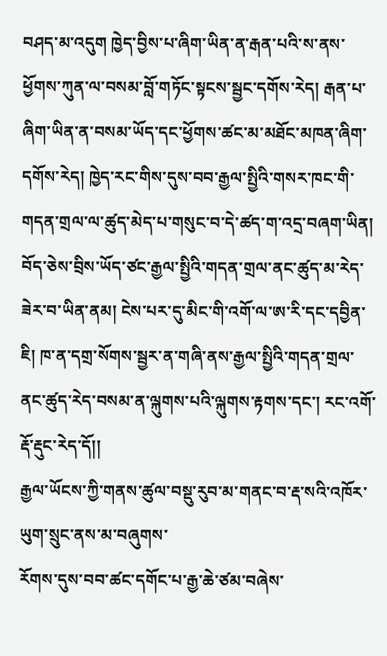བཤད་མ་འདུག ཁྱེད་བྱིས་པ་ཞིག་ཡིན་ན་རྒན་པའི་ས་ནས་ཕྱོགས་ཀུན་ལ་བསམ་བློ་གཏོང་སྟངས་སྦྱང་དགོས་རེད། རྒན་པ་ཞིག་ཡིན་ན་བསམ་ཡོད་དང་ཕྱོགས་ཚང་མ་མཐོང་མཁན་ཞིག་དགོས་རེད། ཁྱེད་རང་གིས་དུས་བབ་རྒྱལ་སྤྱིའི་གསར་ཁང་གི་གདན་གྲལ་ལ་ཚུད་མེད་པ་གསུང་བ་དེ་ཚད་ག་འདྲ་བཞག་ཡིན། བོད་ཅེས་བྲིས་ཡོད་ཙང་རྒྱལ་སྤྱིའི་གདན་གྲལ་ནང་ཚུད་མ་རེད་ཟེར་བ་ཡིན་ནམ། ངེས་པར་དུ་མིང་གི་འགོ་ལ་ཨ་རི་དང་དབྱིན་ཇི། ཁ་ན་དགྲ་སོགས་སྦྱར་ན་གཞི་ནས་རྒྱལ་སྤྱིའི་གདན་གྲལ་ནང་ཚུད་རེད་བསམ་ན་ལྐུགས་པའི་ལྐུགས་རྟགས་དང་། རང་འགོ་རྡོ་རྡུང་རེད་དོ།།
རྒྱལ་ཡོངས་ཀྱི་གནས་ཚུལ་བསྡུ་རུབ་མ་གནང་བ་རྡ་སའི་འཁོར་ཡུག་སྲུང་ནས་མ་བཞུགས་
རོགས་དུས་བབ་ཚང་དགོང་པ་རྒྱ་ཆེ་ཙམ་བཞེས་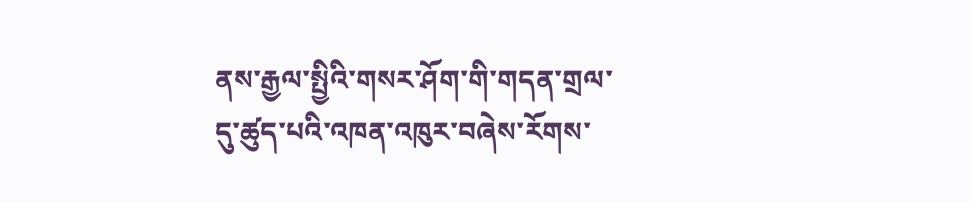ནས་རྒྱལ་སྤྱིའི་གསར་ཤོག་གི་གདན་གྲལ་
དུ་ཚུད་པའི་འཁན་འཁུར་བཞེས་རོགས་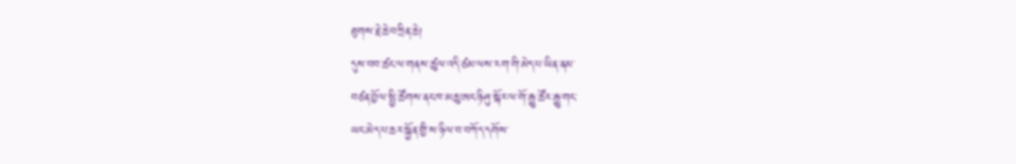ཐུགས་རྗེ་ཆེ་བཀྲིན་ཆེ།
དུས་བབ་ཚང་ལ་གནས་ཚུལ་འདི་ཙམ་ལས་རག་གི་མེད་པ་ཡིན་ནམ་
བཙན་བྱོལ་སྤྱི་ཚོགས་ནང་ཁ་མཆུ་ཨང་ཉི་ཤུ་སྐོར་ལ་གོ་རྒྱུ་ཚོར་རྒྱུ་གང་
ཡང་མེད་པ་ཆར་སྐྱོན་གྱི་ས་ཉིལ་བ་བཀོད་དགོས་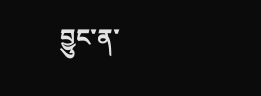བྱུང་ན་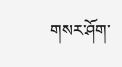གསར་ཤོག་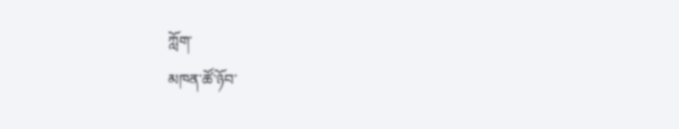ཀློག་
མཁན་ཚོ་ཉོབ་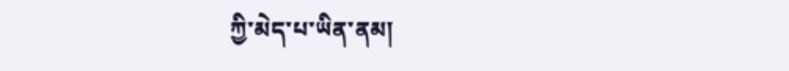ཀྱི་མེད་པ་ཡིན་ནམ།